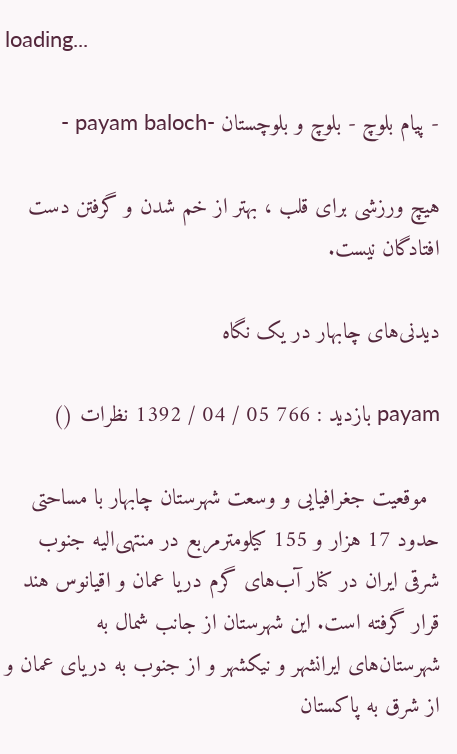loading...

- پیام بلوچ - بلوچ و بلوچستان -payam baloch -

هیچ ورزشی برای قلب ، بهتر از خم شدن و گرفتن دست افتادگان نیست.

دیدنی‌های چابهار در یک نگاه

payam بازدید : 766 05 / 04 / 1392 نظرات ()

  موقعیت جغرافیایی و وسعت شهرستان چابهار با مساحتی حدود 17 هزار و 155 کیلومترمربع در منتهی‌الیه جنوب شرقی ایران در کنار آب‌های گرم دریا عمان و اقیانوس هند قرار گرفته است. این شهرستان از جانب شمال به شهرستان‌های ایرانشهر و نیکشهر و از جنوب به دریای عمان و از شرق به پاکستان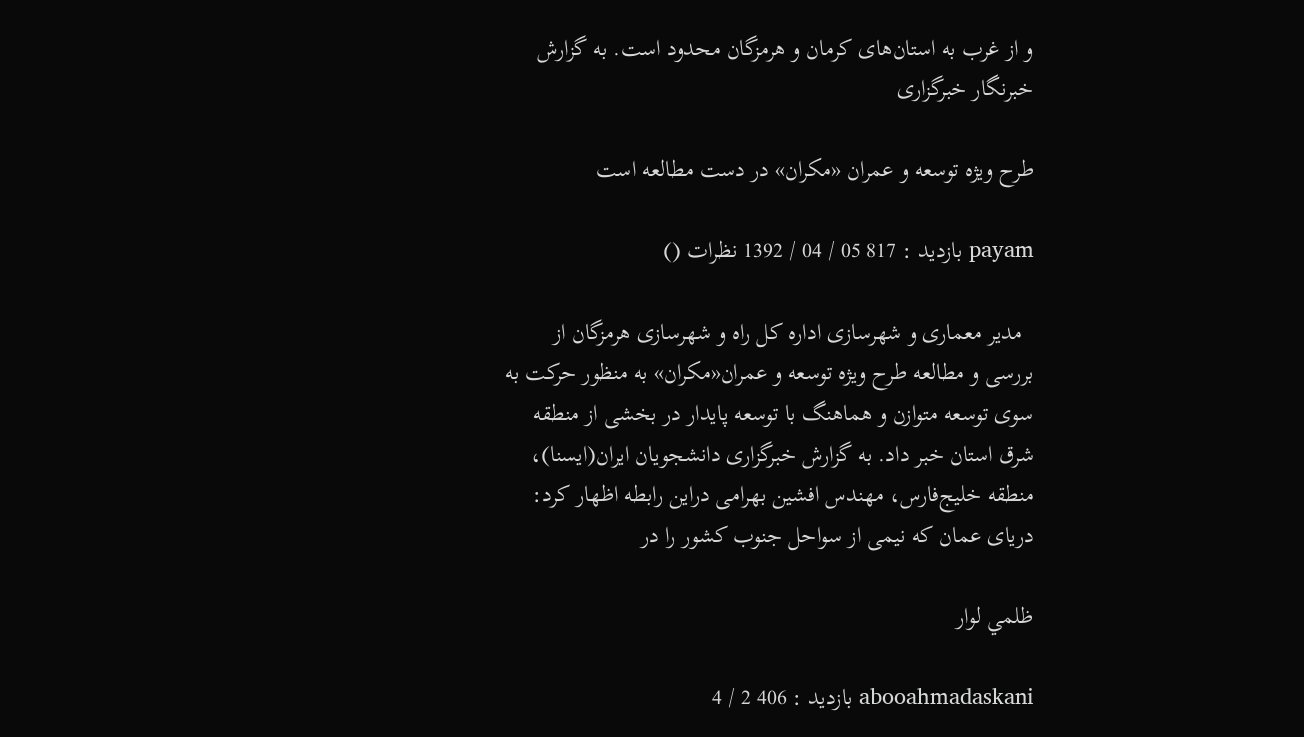و از غرب به استان‌های کرمان و هرمزگان محدود است. به گزارش خبرنگار خبرگزاری

طرح ویژه توسعه و عمران «مکران» در دست مطالعه است

payam بازدید : 817 05 / 04 / 1392 نظرات ()

  مدیر معماری و شهرسازی اداره کل راه و شهرسازی هرمزگان از بررسی و مطالعه طرح ویژه توسعه و عمران«مکران» به منظور حرکت به سوی توسعه متوازن و هماهنگ با توسعه پایدار در بخشی از منطقه شرق استان خبر داد. به گزارش خبرگزاری دانشجویان ایران(ایسنا)، منطقه خلیج‌فارس، مهندس افشین بهرامی دراین رابطه اظهار کرد: دریای عمان که نیمی از سواحل جنوب کشور را در

ظلمي لوار

abooahmadaskani بازدید : 406 2 / 4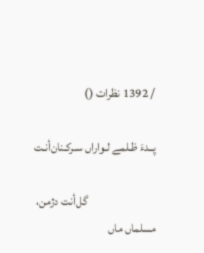/ 1392 نظرات ()

پــدءَ ظـلمے لـواراں سـركـنان‌أنـت

                            گل‌أنت دژمن، مسلماں ماں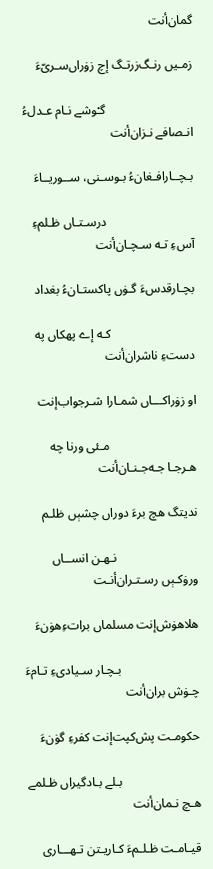گمان‌أنت

زمـیں رنـگ‌زرتـگ إچ زۏراں‌سـریّءَ

                            گـْوشے نـام عـدلءُ انـصافے نـزان‌أنت

بـچــارافـغانءُ بـوسـنی، ســوریــاءَ

                            درسـتـاں ظـلمءِ آسءِ تـه سـچـان‌أنت

بچـارقدسءَ گـۏں پاكستـانءُ بغداد

                           كـه إے پهكاں په دستءِ ناشران‌أنت

او زۏراكـــاں شمـارا شـرجواب‌إنت

                            مـئی ورنا چه هـرجـا جـه‌جـنـان‌أنت

ندیتگ هچ برءَ دوراں چشٻں ظلـم

                          نـهـن انســاں ورۏكـٻں رسـتـران‌‌‌أنـت

هلاهۏش‌إنت مسلماں براتءِهۏنءَ

                         بـچـار سـیادی‌ءِ تـامءَ چـۏش بران‌أنت

حكومـت پش‌كپت‌إنت كفرءِ گۏنءَ

                         بـلے بـادگیراں ظـلمے هـچ نـمان‌أنت

قیـامـت ظـلـمءَ كـاریـتن تـهـــاری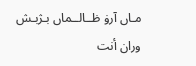مـاں آرۏ ظــالــماں بـژبـش وران أنت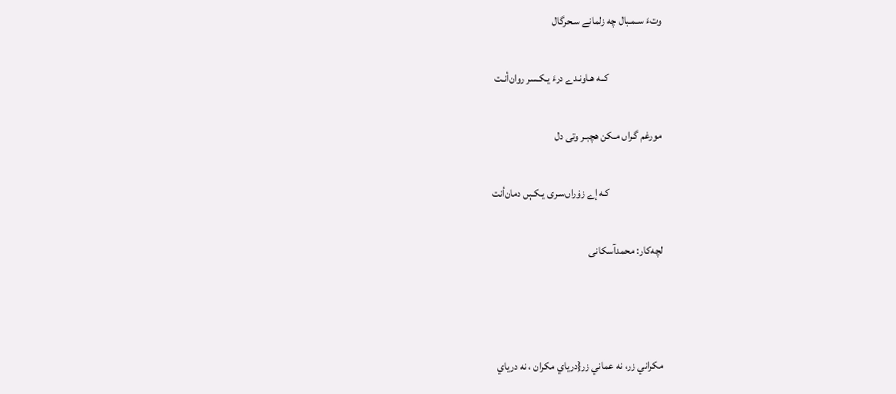وتءَ سـمـبال چه زلمانے سـحرگال

                         كــه هـاونـدے درءَ یـكـسر روان‌أنـت

مورغم گـراں مـكن هچبـر وتی دل

                         كـه إے زۏراں‌سـری یـكـٻں دمان‌أنت

لچه‌كار: محمدآسكانی



مكراني زر، نه عماني زر{درياي مكران ، نه درياي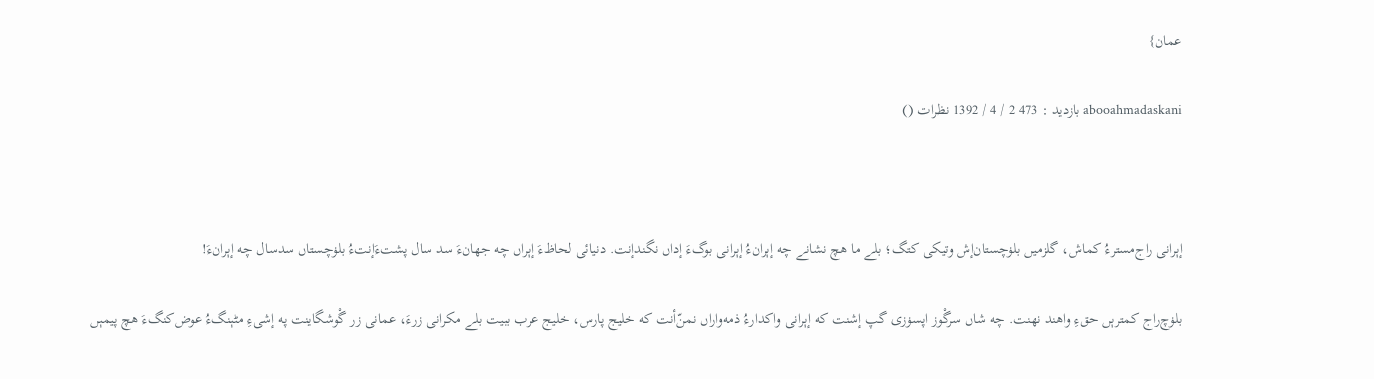عمان}

abooahmadaskani بازدید : 473 2 / 4 / 1392 نظرات ()



إٻرانی راج‌مسترءُ كماش، گلزمیں بلۏچستان‌إش وتیكی كتگ؛ بلے ما هچ نشانے چه إٻرانءُ إٻرانی بوگءَ إداں نگندإنت. دنیائی لحاظءَ إٻراں چه جهانءَ سد سال پشتءَإنتءُ بلۏچستاں سدسال چه إٻرانءَ!

بلۏچ‌راج كمترٻں حقءِ واهند نهنت. چه شاں سرگْوز اپسۏزی گپ إشنت كه إٻرانی واكدارءُ ذمه‌واراں نمنّ‌أنت كه خلیج پارس، خلیج عرب ببیت بلے مكرانی زرءَ، عمانی زر گْوشگاینت په إشیءِ مٹٻنگءُ عوض‌كنگءَ هچ پیمٻں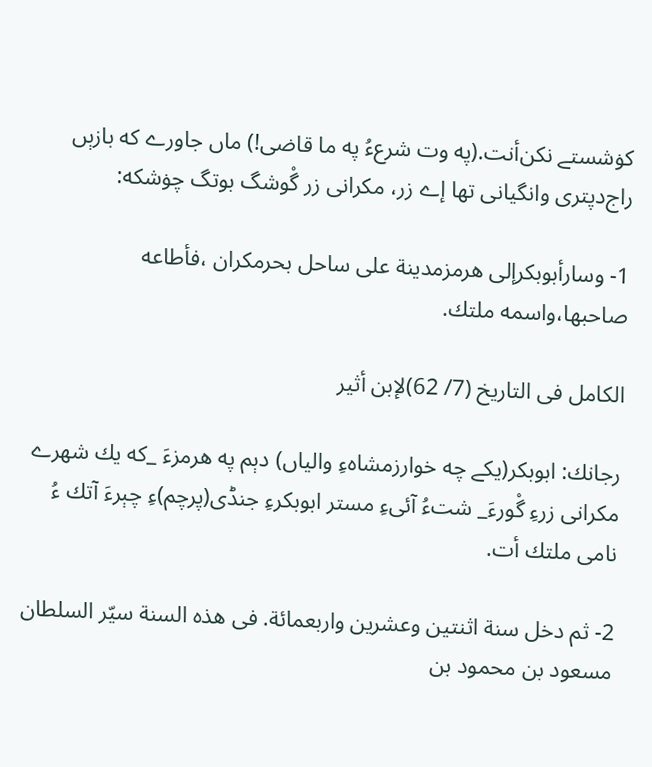كۏشستے نكن‌أنت.(په وت شرعءُ په ما قاضی!) ماں جاورے كه بازٻں راج‌دپتری وانگیانی تها إے زر، مكرانی زر گْوشگ بوتگ چۏشكه:

1- وسارأبوبكرإلى هرمزمدینة على ساحل بحرمكران ،فأطاعه صاحبها،واسمه ملتك.

الكامل فى التاریخ (7/ 62)لإبن أثیر

رجانك: ابوبكر(یكے چه خوارزمشاهءِ والیاں) دٻم په هرمزءَ _كه یك شهرے مكرانی زرءِ گْورءَ_ شتءُ آئیءِ مستر ابوبكرءِ جنڈی(پرچم)ءِ چٻرءَ آتك ءُ نامی ملتك أت.

2- ثم دخل سنة اثنتین وعشرین واربعمائة. فی هذه السنة سیّر السلطان مسعود بن محمود بن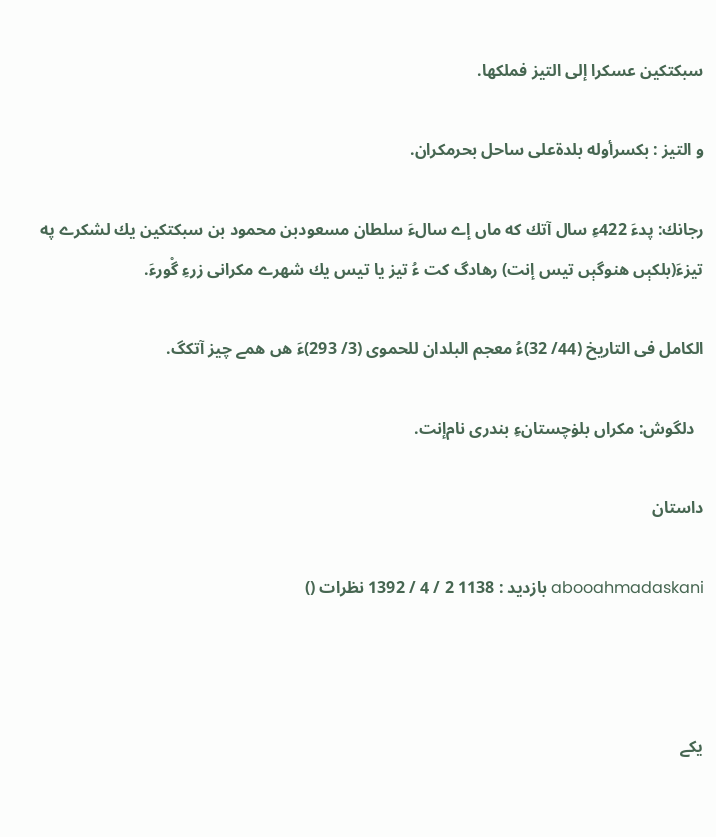سبكتكین عسكرا إلی التیز فملكها.

و التیز : بكسرأوله بلدةعلى ساحل بحرمكران.

رجانك: پدءَ 422ءِ سال آتك كه ماں إے سالءَ سلطان مسعودبن محمود بن سبكتكین یك لشكرے په تیزءَ(بلكٻں هنوگٻں تیس إنت) رهادگ كت ءُ تیز یا تیس یك شهرے مكرانی زرءِ گْورءَ.

الكامل فى التاریخ (44/ 32)ءُ معجم البلدان للحموی (3/ 293)ءَ هں همے چیز آتكگ.

  دلگوش: مكراں بلۏچستانءِ بندری نام‌إنت.

داستان

abooahmadaskani بازدید : 1138 2 / 4 / 1392 نظرات ()



یكے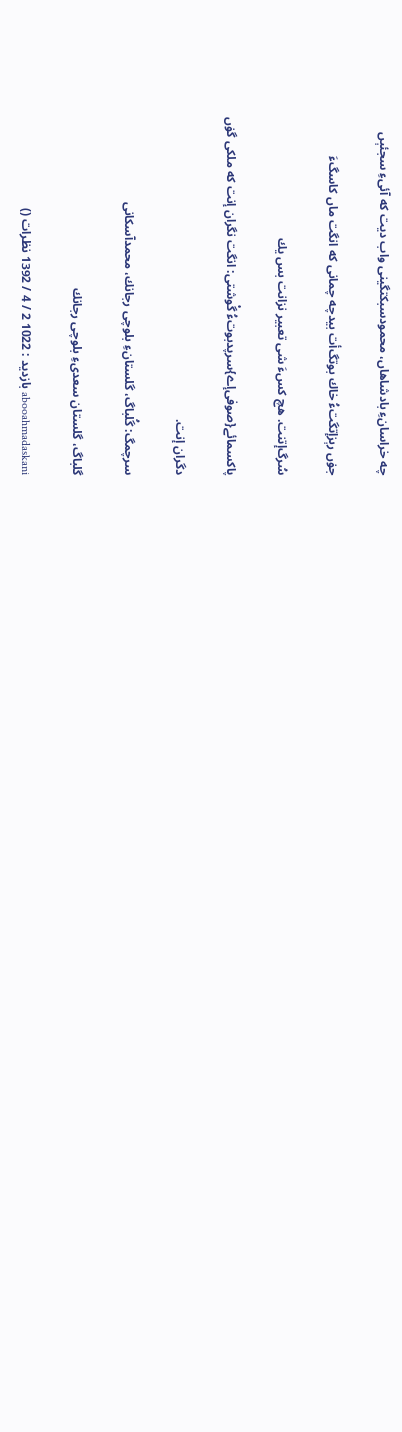چه خراسانءِ بادشاهاں، محمودسبكتگینی واب دیت كه آئیءِ سجئٻں

جۏں رٻزإتگتءُ خاك بوتگ‌أت بیدچه چمانی كه انگت ماں كاسگءَ

سُرگ‌إتنت. هچ كسءَ شی تعبیر نزانت بس یك

پاكسمائے{صوفی‌إے}سرپدبوتءُ گْوشتی: انگت نگران إنت كه ملكی گۏں

دگران إنت.

سرچمگ: گُلباگ، گلستانءِ بلوچی رجانك، محمدآسكانی

گلباگ، گلستان سعدیءِ بلوچی رجانك

abooahmadaskani بازدید : 1022 2 / 4 / 1392 نظرات ()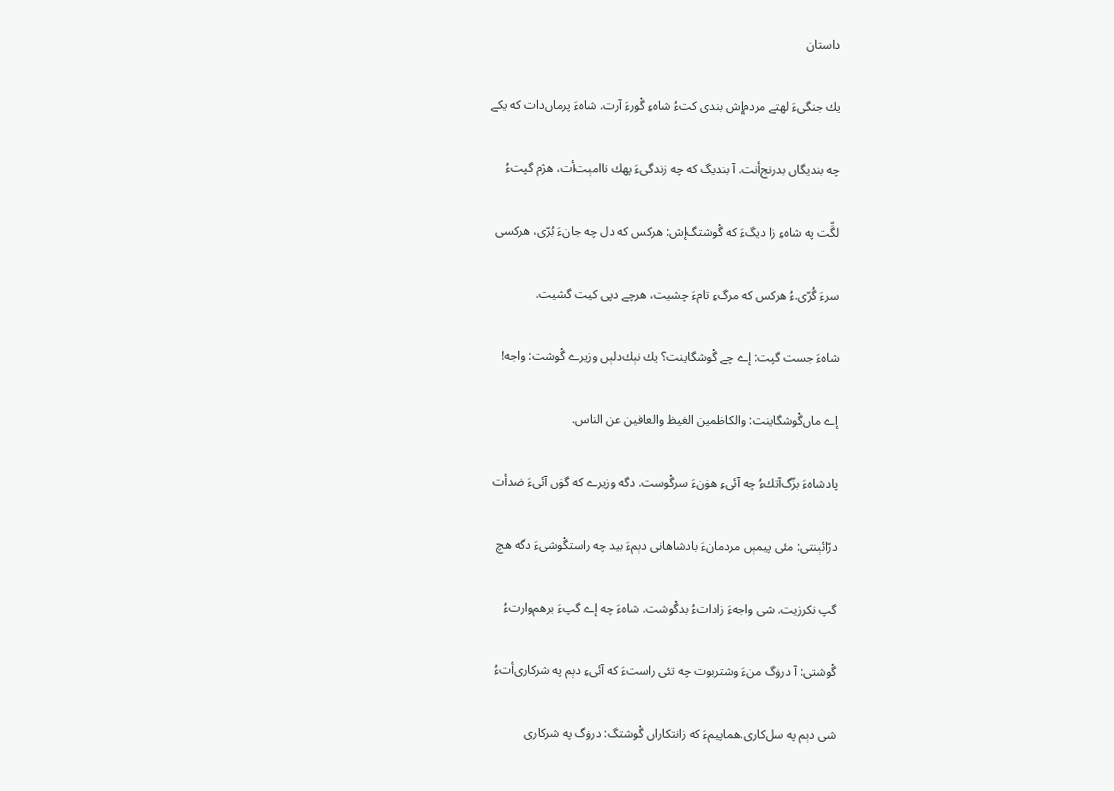داستان

یك جنگیءَ لهتے مردم‌إش بندی كتءُ شاهءِ گْورءَ آرت. شاهءَ پرماں‌دات كه یكے

چه بندیگاں بدرنج‌أنت. آ بندیگ كه چه زندگیءَ پهك ناامٻت‌أت، هژم گپتءُ

لگِّت په شاهءِ زا دیگءَ كه گْوشتگ‌إش: هركس كه دل چه جانءَ بُرّی، هركسی

سرءَ گُرّی.ءُ هركس كه مرگءِ تامءَ چشیت، هرچے دپی كیت گشیت.

شاهءَ جست گپت: إے چے گْوشگاینت؟ یك نٻك‌دلٻں وزیرے گْوشت: واجه!

إے ماں‌گْوشگاینت: والكاظمین الغیظ والعافین عن الناس.

پادشاهءَ بزّگ‌آتكءُ چه آئیءِ هۏنءَ سرگْوست. دگه وزیرے كه گۏں آئیءَ ضدأت

درّائٻنتی: مئی پیمٻں مردمانءَ بادشاهانی دٻمءَ بید چه راستگْوشیءَ دگه هچ

گپ نكرزیت. شی واجهءَ زاداتءُ بدگْوشت. شاهءَ چه إے گپءَ برهم‌وارتءُ

گْوشتی: آ درۏگ منءَ وشتربوت چه تئی راستءَ كه آئیءِ دٻم په شركاری‌أتءُ

شی دٻم په سل‌كاری.هماپیمءَ كه زانتكاراں گْوشتگ‌: درۏگ په شركاری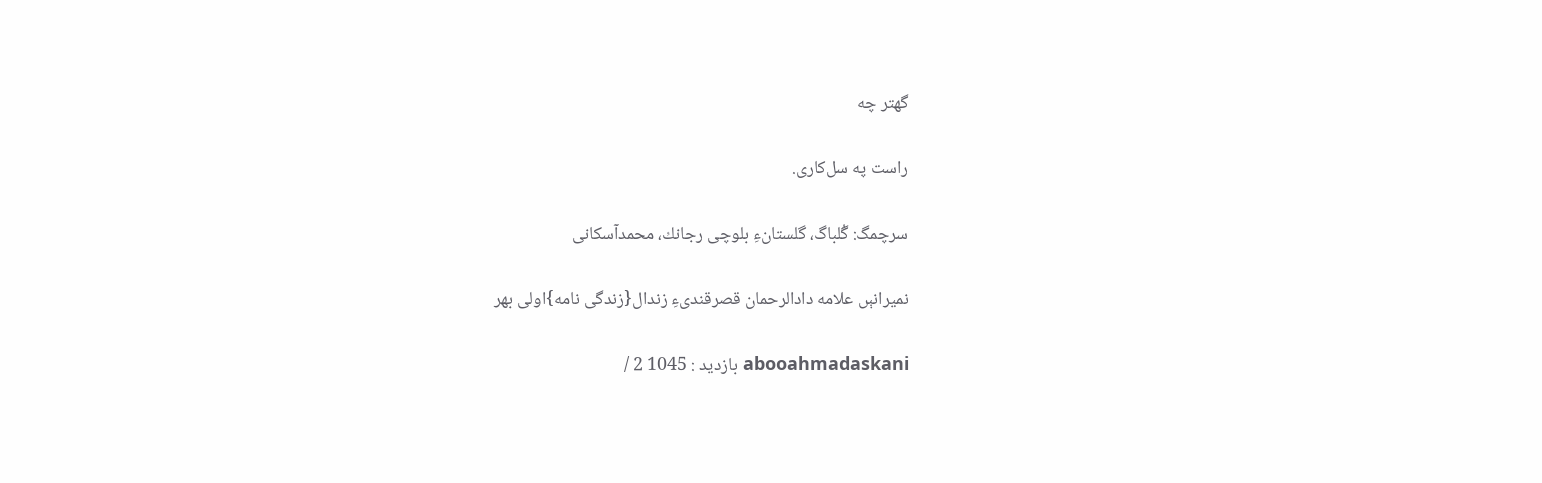گهتر چه

راست په سل‌كاری.

سرچمگ: گُلباگ، گلستانءِ بلوچی رجانك، محمدآسكانی

نمیرانٻں علامه دادالرحمان قصرقندیءِ زندال{زندگی نامه}اولی بهر

abooahmadaskani بازدید : 1045 2 /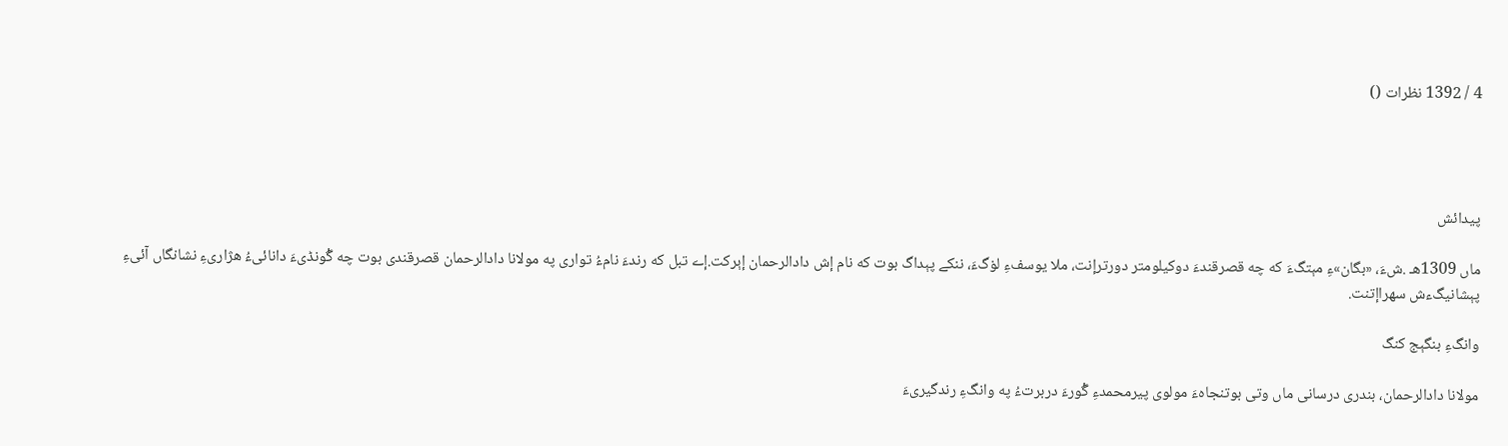4 / 1392 نظرات ()




پیدائش

ماں 1309هـ .شءَ، «بگان»ءِ مٻتگءَ كه چه قصرقندءَ دوكیلومتر دورترإنت، ملا یوسفءِ لۏگءَ، ننكے پٻداگ بوت كه نام إش دادالرحمان إٻركت.إے تبل كه رندءَ نامءُ تواری په مولانا دادالرحمان قصرقندی بوت چه گْونڈیءَ دانائیءُ هژاریءِ نشانگاں آئیءِ پٻشانیگءش سهراإتنت.

وانگءِ بنگٻج كنگ

مولانا دادالرحمان، بندری درسانی ماں وتی بوتنجاهءَ مولوی پیرمحمدءِ گْورءَ دربرتءُ په وانگءِ رندگیریءَ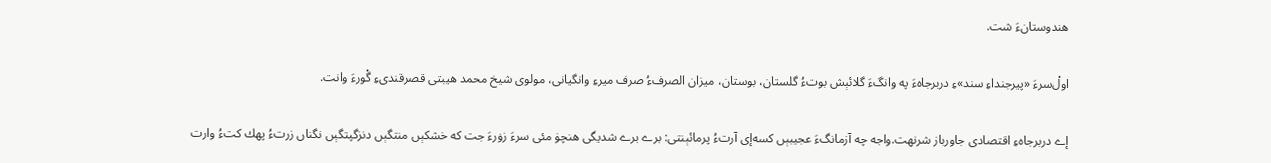هندوستانءَ شت.

اولْ‌سرءَ «پیرجنداءِ سند»ءِ دربرجاهءَ په وانگءَ گلائٻش بوتءُ گلستان، بوستان، میزان الصرفءُ صرف میرءِ وانگیانی، مولوی شیخ محمد هیبتی قصرقندیءِ گْورءَ وانت.

إے دربرجاهءِ اقتصادی جاورباز شرنهت.واجه چه آزمانگءَ عجیبٻں كسه‌إی آرتءُ پرمائٻنتی: برے برے شدیگی هنچۏ مئی سرءَ زۏرءَ جت كه خشكٻں منتگٻں دنزگپتگٻں نگناں زرتءُ پهك كتءُ وارت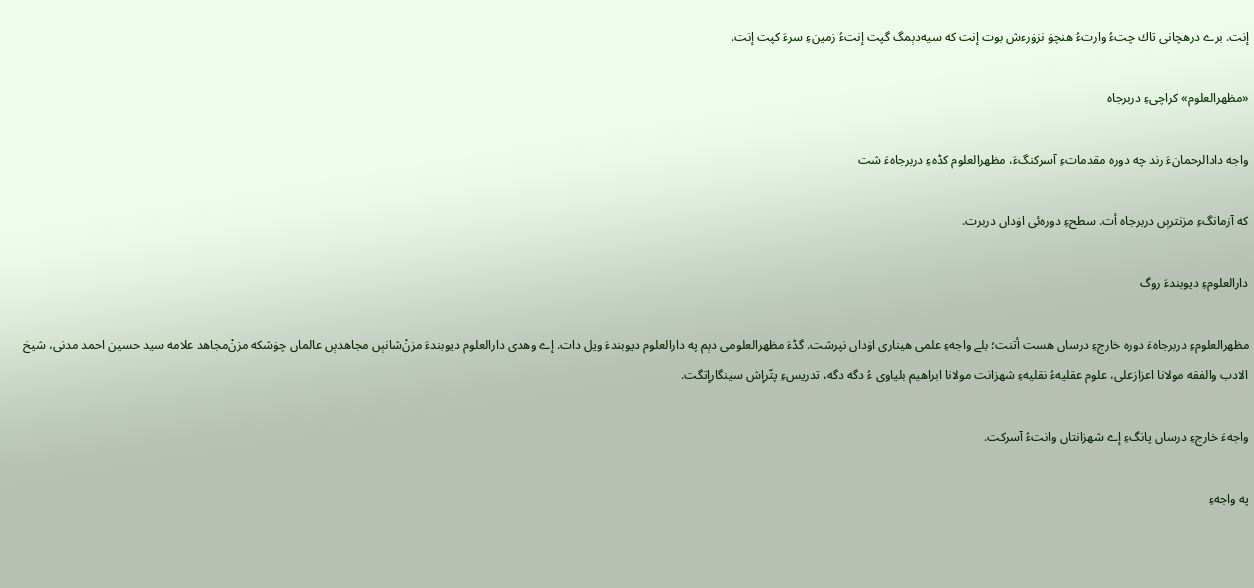إنت. برے درهچانی تاك چتءُ وارتءُ هنچۏ نزۏرءش بوت إنت كه سیه‌دٻمگ گپت إنتءُ زمینءِ سرءَ كپت إنت.

«مظهرالعلوم» كراچیءِ دربرجاه

واجه دادالرحمانءَ رند چه دوره مقدماتءِ آسركنگءَ، مظهرالعلوم كڈهءِ دربرجاهءَ شت

كه آزمانگءِ مزنترٻں دربرجاه أت. سطحءِ دوره‌ئی اۏداں دربرت.

دارالعلومءِ دیوبندءَ روگ

مظهرالعلومءِ دربرجاهءَ دوره خارجءِ درساں هست أتنت؛ بلے واجهءِ علمی هیناری اۏداں نپرشت. گڈءَ مظهرالعلومی دٻم په دارالعلوم دیوبندءَ ویل دات. إے وهدی دارالعلوم دیوبندءَ مزنْ‌شانٻں مجاهدٻں عالماں چۏشكه مزنْ‌مجاهد علامه سید حسین احمد مدنی، شیخ الادب والفقه مولانا اعزازعلی، علوم عقلیهءُ نقلیهءِ شهزانت مولانا ابراهیم بلیاوی ءُ دگه دگه، تدریسءِ پتّرإش سینگارإتگت.

واجهءَ خارجءِ درساں پانگءِ إے شهزانتاں وانتءُ آسركت.

په واجهءِ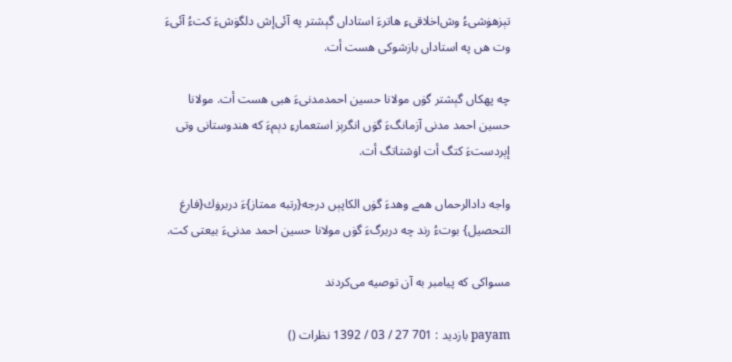تٻزهۏشیءُ وش‌اخلاقیءِ هاترءَ استاداں گٻشتر په آئی‌إش دلگۏشءَ كتءُ آئیءَ وت هں په استاداں بازشوكی هست أت.

چه پهكاں گٻشتر گۏں مولانا حسین احمدمدنیءَ هبی هست أت. مولانا حسین احمد مدنی آزمانگءَ گۏں انگرٻز استعمارءِ دٻمءَ كه هندوستانی وتی إٻردستءَ كتگ أت اۏشتاتگ أت.

واجه دادالرحماں همے وهدءَ گۏں الكاپٻں درجه{رتبه ممتاز}ءَ دربرۏك{فارغ التحصیل} بوتءُ رند چه دربرگءَ گۏں مولانا حسین احمد مدنیءَ بیعتی كت.

مسواکی که پیامبر به آن توصیه می‌کردند

payam بازدید : 701 27 / 03 / 1392 نظرات ()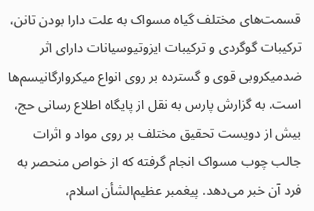قسمت‌های مختلف گیاه مسواک به علت دارا بودن تانن، ترکیبات گوگردی و ترکیبات ایزوتیوسیانات دارای اثر ضدمیکروبی قوی و گسترده بر روی انواع میکروارگانیسم‌ها است. به گزارش پارس به نقل از پایگاه اطلاع رسانی حج، بیش از دویست تحقیق مختلف بر روی مواد و اثرات جالب چوب مسواک انجام گرفته که از خواص منحصر به فرد آن خبر می‌دهد. پیغمبر عظیم‌الشأن اسلام،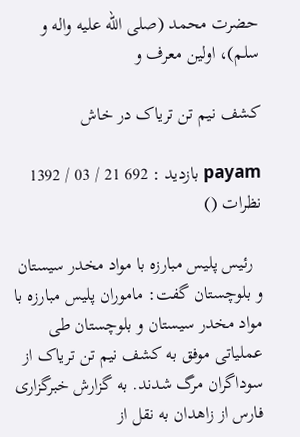حضرت محمد (صلی الله علیه واله و سلم)، اولین معرف و

کشف نیم تن تریاک در خاش

payam بازدید : 692 21 / 03 / 1392 نظرات ()

  رئیس پلیس مبارزه با مواد مخدر سیستان و بلوچستان گفت: ماموران پلیس مبارزه با مواد مخدر سیستان و بلوچستان طی عملیاتی موفق به کشف نیم تن تریاک از سوداگران مرگ شدند. به گزارش خبرگزاری فارس از زاهدان به نقل از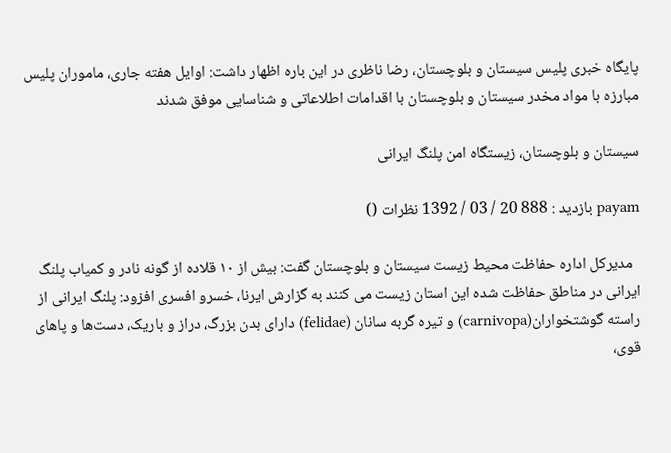پایگاه خبری پلیس سیستان و بلوچستان، رضا ناظری در این باره اظهار داشت: اوایل هفته جاری، ماموران پلیس مبارزه با مواد مخدر سیستان و بلوچستان با اقدامات اطلاعاتی و شناسایی موفق شدند

سیستان و بلوچستان، زیستگاه امن پلنگ ایرانی

payam بازدید : 888 20 / 03 / 1392 نظرات ()

  مدیرکل اداره حفاظت محیط زیست سیستان و بلوچستان گفت: بیش از ۱۰ قلاده از گونه نادر و کمیاب پلنگ ایرانی در مناطق حفاظت شده این استان زیست می کنند به گزارش ایرنا، خسرو افسری افزود: پلنگ ایرانی از راسته گوشتخواران(carnivopa) و تیره گربه سانان (felidae) دارای بدن بزرگ، دراز و باریک، دست‌ها و پاهای قوی،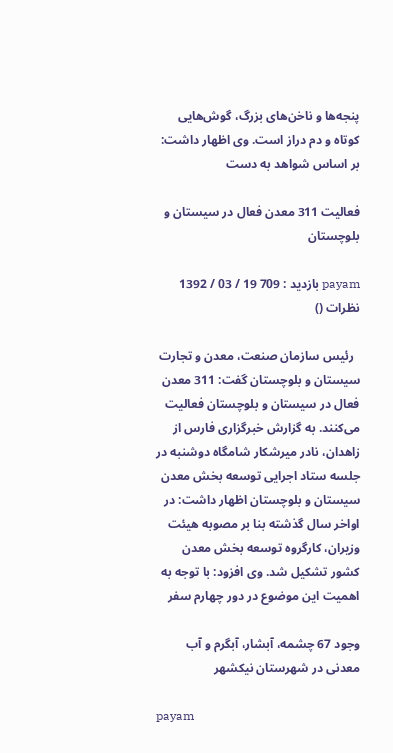پنجه‌ها و ناخن‌های بزرگ، گوش‌هایی کوتاه و دم دراز است. وی اظهار داشت: بر اساس شواهد به دست

فعالیت 311 معدن فعال در سیستان و بلوچستان

payam بازدید : 709 19 / 03 / 1392 نظرات ()

  رئیس سازمان صنعت، معدن و تجارت سیستان و بلوچستان گفت: 311 معدن فعال در سیستان و بلوچستان فعالیت می‌کنند. به گزارش خبرگزاری فارس از زاهدان، نادر میرشکار شامگاه دوشنبه در جلسه ستاد اجرایی توسعه بخش معدن سیستان و بلوچستان اظهار داشت: در اواخر سال گذشته بنا بر مصوبه هیئت وزیران، کارگروه توسعه بخش معدن کشور تشکیل شد. وی افزود: با توجه به اهمیت این موضوع در دور چهارم سفر

وجود 67 چشمه، آبشار، آبگرم و آب معدنی در شهرستان نیکشهر

payam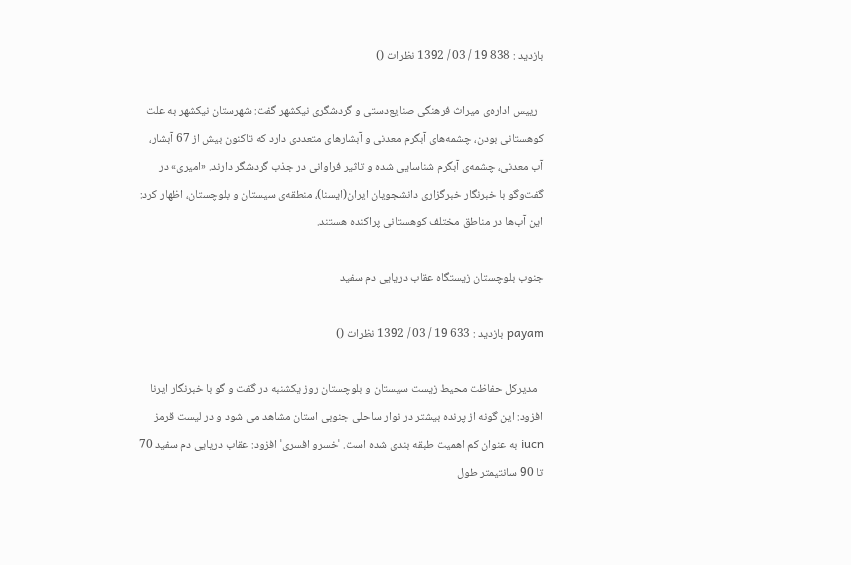بازدید : 838 19 / 03 / 1392 نظرات ()

  رییس اداره‌ی میراث فرهنگی صنایع‌دستی و گردشگری نیکشهر گفت: شهرستان نیکشهر به علت کوهستانی بودن، چشمه‌های آبگرم معدنی و آبشارهای متعددی دارد که تاکنون بیش از 67 آبشار، آب معدنی، چشمه‌ی آبگرم شناسایی شده و تاثیر فراوانی در جذب گردشگر دارند. «امیری» در گفت‌وگو با خبرنگار خبرگزاری دانشجویان ایران(ایسنا)، منطقه‌ی سیستان و بلوچستان، اظهار کرد: این آب‌ها در مناطق مختلف کوهستانی پراکنده هستند.

جنوب بلوچستان زیستگاه عقاب دریایی دم سفید

payam بازدید : 633 19 / 03 / 1392 نظرات ()

  مدیرکل حفاظت محیط زیست سیستان و بلوچستان روز یکشنبه در گفت و گو با خبرنگار ایرنا افزود: این گونه از پرنده بیشتر در نوار ساحلی جنوبی استان مشاهد می شود و در لیست قرمز iucn به عنوان کم اهمیت طبقه بندی شده است. ˈخسرو افسریˈ افزود: عقاب دریایی دم سفید 70 تا 90 سانتیمتر طول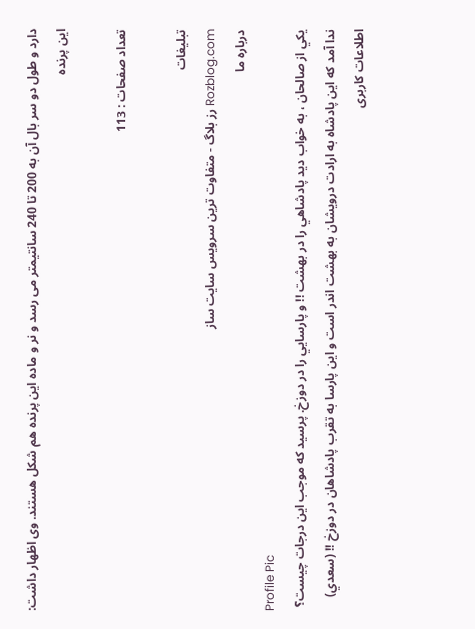دارد و طول دو سر بال آن به 200 تا 240 سانتیمتر می رسد و نر و ماده این پرنده هم شکل هستند. وی اظهار داشت: این پرنده

تعداد صفحات : 113

تبلیغات
Rozblog.com رز بلاگ - متفاوت ترين سرويس سایت ساز
درباره ما
Profile Pic
يكي از صالحان ، به خواب ديد پادشاهي را در بهشت !! و پارسايي را در دوزخ. پرسيد كه موجب اين درجات چيست؟ ندا آمد كه اين پادشاه به ارادت درويشان به بهشت اندر است و اين پارسا به تقرب پادشاهان در دوزخ !! (سعدي)
اطلاعات کاربری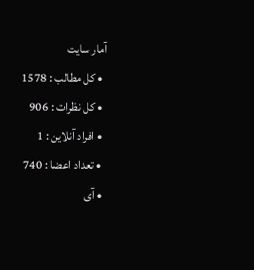آمار سایت
  • کل مطالب : 1578
  • کل نظرات : 906
  • افراد آنلاین : 1
  • تعداد اعضا : 740
  • آی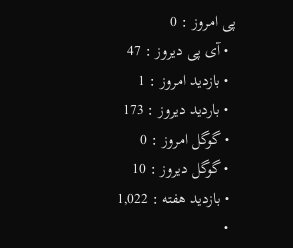پی امروز : 0
  • آی پی دیروز : 47
  • بازدید امروز : 1
  • باردید دیروز : 173
  • گوگل امروز : 0
  • گوگل دیروز : 10
  • بازدید هفته : 1,022
  •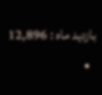بازدید ماه : 12,896
  •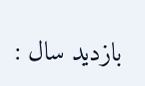بازدید سال :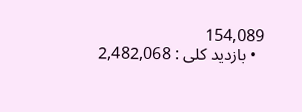154,089
  • بازدید کلی : 2,482,068